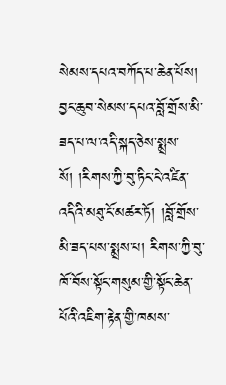སེམས་དཔའ་བཀོད་པ་ཆེན་པོས། བྱང་ཆུབ་སེམས་དཔའ་བློ་གྲོས་མི་ཟད་པ་ལ་འདི་སྐད་ཅེས་སྨྲས་སོ། །རིགས་ཀྱི་བུ་ཏིང་ངེ་འཛིན་འདིའི་མཐུ་ངོ་མཚར་ཏོ། །བློ་གྲོས་མི་ཟད་པས་སྨྲས་པ། རིགས་ཀྱི་བུ་ཁོ་བོས་སྟོང་གསུམ་གྱི་སྟོང་ཆེན་པོའི་འཇིག་རྟེན་གྱི་ཁམས་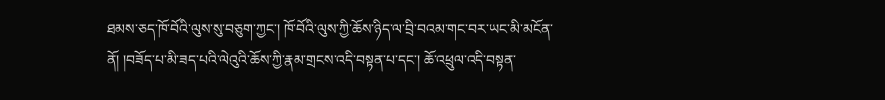ཐམས་ཅད་ཁོ་བོའི་ལུས་སུ་བཅུག་ཀྱང་། ཁོ་བོའི་ལུས་ཀྱི་ཆོས་ཉིད་ལ་བྲི་བའམ་གང་བར་ཡང་མི་མངོན་ནོ། །བཟོད་པ་མི་ཟད་པའི་ལེའུའི་ཆོས་ཀྱི་རྣམ་གྲངས་འདི་བསྟན་པ་དང་། ཆོ་འཕྲུལ་འདི་བསྟན་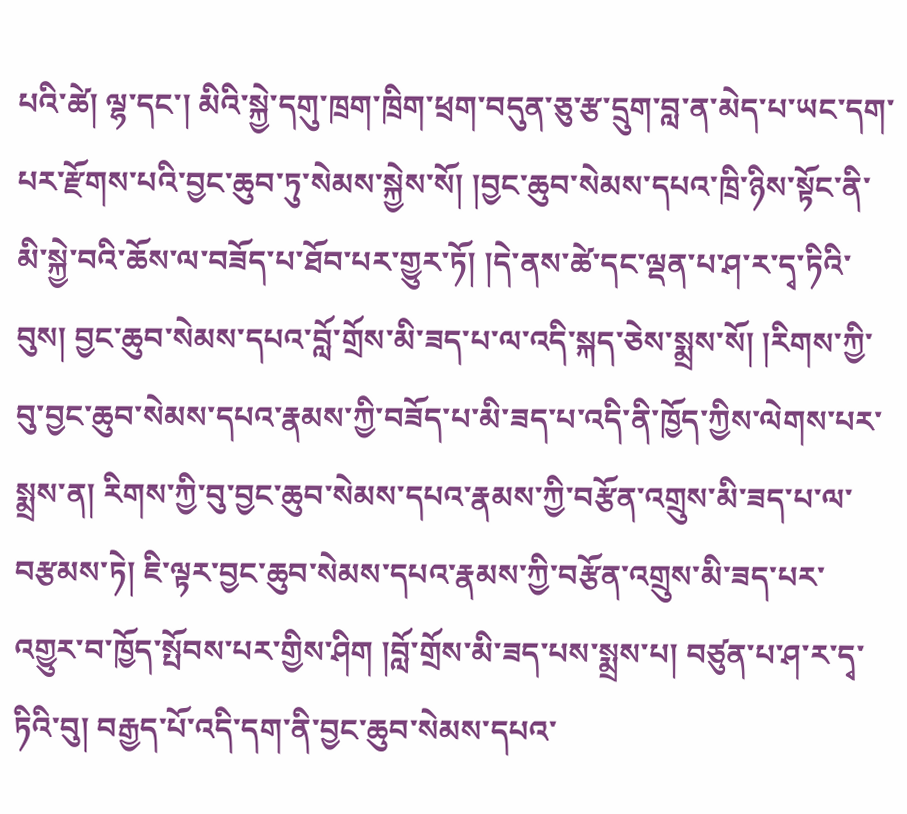པའི་ཚེ། ལྷ་དང་། མིའི་སྐྱེ་དགུ་ཁྲག་ཁྲིག་ཕྲག་བདུན་ཅུ་རྩ་དྲུག་བླ་ན་མེད་པ་ཡང་དག་པར་རྫོགས་པའི་བྱང་ཆུབ་ཏུ་སེམས་སྐྱེས་སོ། །བྱང་ཆུབ་སེམས་དཔའ་ཁྲི་ཉིས་སྟོང་ནི་མི་སྐྱེ་བའི་ཆོས་ལ་བཟོད་པ་ཐོབ་པར་གྱུར་ཏོ། །དེ་ནས་ཚེ་དང་ལྡན་པ་ཤ་ར་དྭ་ཏིའི་བུས། བྱང་ཆུབ་སེམས་དཔའ་བློ་གྲོས་མི་ཟད་པ་ལ་འདི་སྐད་ཅེས་སྨྲས་སོ། །རིགས་ཀྱི་བུ་བྱང་ཆུབ་སེམས་དཔའ་རྣམས་ཀྱི་བཟོད་པ་མི་ཟད་པ་འདི་ནི་ཁྱོད་ཀྱིས་ལེགས་པར་སྨྲས་ན། རིགས་ཀྱི་བུ་བྱང་ཆུབ་སེམས་དཔའ་རྣམས་ཀྱི་བརྩོན་འགྲུས་མི་ཟད་པ་ལ་བརྩམས་ཏེ། ཇི་ལྟར་བྱང་ཆུབ་སེམས་དཔའ་རྣམས་ཀྱི་བརྩོན་འགྲུས་མི་ཟད་པར་འགྱུར་བ་ཁྱོད་སྤོབས་པར་གྱིས་ཤིག །བློ་གྲོས་མི་ཟད་པས་སྨྲས་པ། བཙུན་པ་ཤ་ར་དྭ་ཏིའི་བུ། བརྒྱད་པོ་འདི་དག་ནི་བྱང་ཆུབ་སེམས་དཔའ་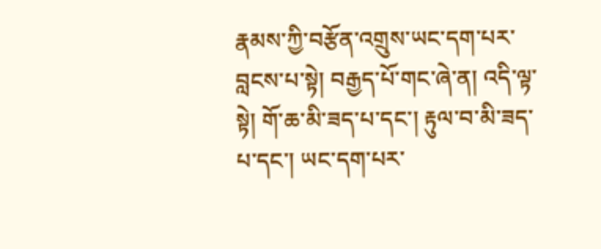རྣམས་ཀྱི་བརྩོན་འགྲུས་ཡང་དག་པར་བླངས་པ་སྟེ། བརྒྱད་པོ་གང་ཞེ་ན། འདི་ལྟ་སྟེ། གོ་ཆ་མི་ཟད་པ་དང་། རྟུལ་བ་མི་ཟད་པ་དང་། ཡང་དག་པར་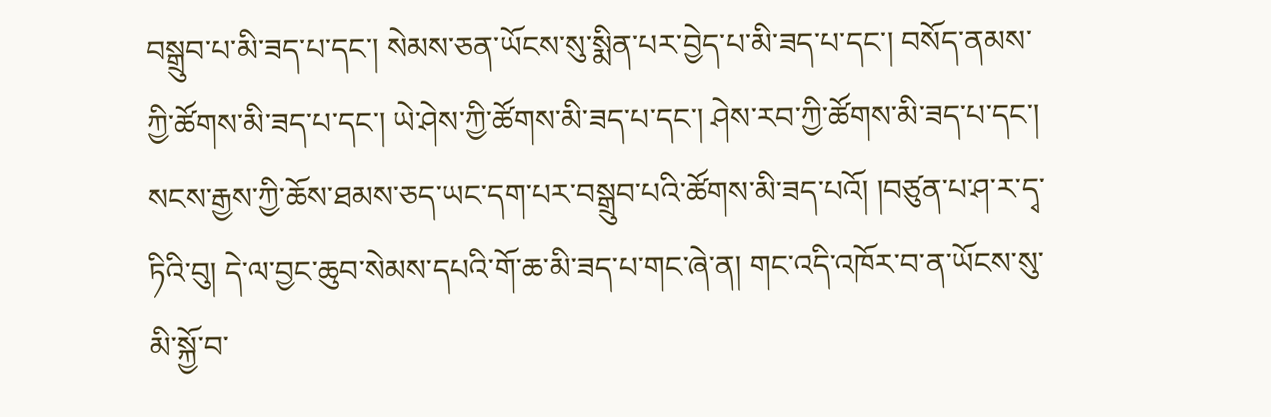བསྒྲུབ་པ་མི་ཟད་པ་དང་། སེམས་ཅན་ཡོངས་སུ་སྨིན་པར་བྱེད་པ་མི་ཟད་པ་དང་། བསོད་ནམས་ཀྱི་ཚོགས་མི་ཟད་པ་དང་། ཡེ་ཤེས་ཀྱི་ཚོགས་མི་ཟད་པ་དང་། ཤེས་རབ་ཀྱི་ཚོགས་མི་ཟད་པ་དང་། སངས་རྒྱས་ཀྱི་ཆོས་ཐམས་ཅད་ཡང་དག་པར་བསྒྲུབ་པའི་ཚོགས་མི་ཟད་པའོ། །བཙུན་པ་ཤ་ར་དྭ་ཏིའི་བུ། དེ་ལ་བྱང་ཆུབ་སེམས་དཔའི་གོ་ཆ་མི་ཟད་པ་གང་ཞེ་ན། གང་འདི་འཁོར་བ་ན་ཡོངས་སུ་མི་སྐྱོ་བ་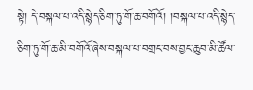སྟེ། དེ་བསྐལ་པ་འདི་སྙེད་ཅིག་ཏུ་གོ་ཆ་བགོའོ། །བསྐལ་པ་འདི་སྙེད་ཅིག་ཏུ་གོ་ཆ་མི་བགོའོ་ཞེས་བསྐལ་པ་བགྲང་བས་བྱང་ཆུབ་མི་ཚོལ་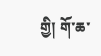གྱི། གོ་ཆ་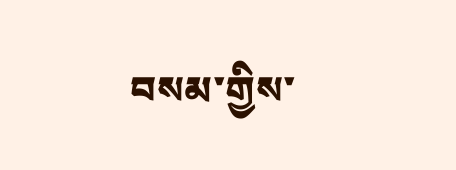བསམ་གྱིས་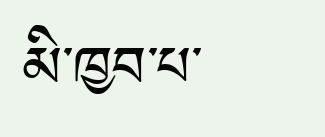མི་ཁྱབ་པ་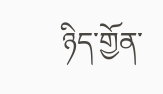ཉིད་གྱོན་